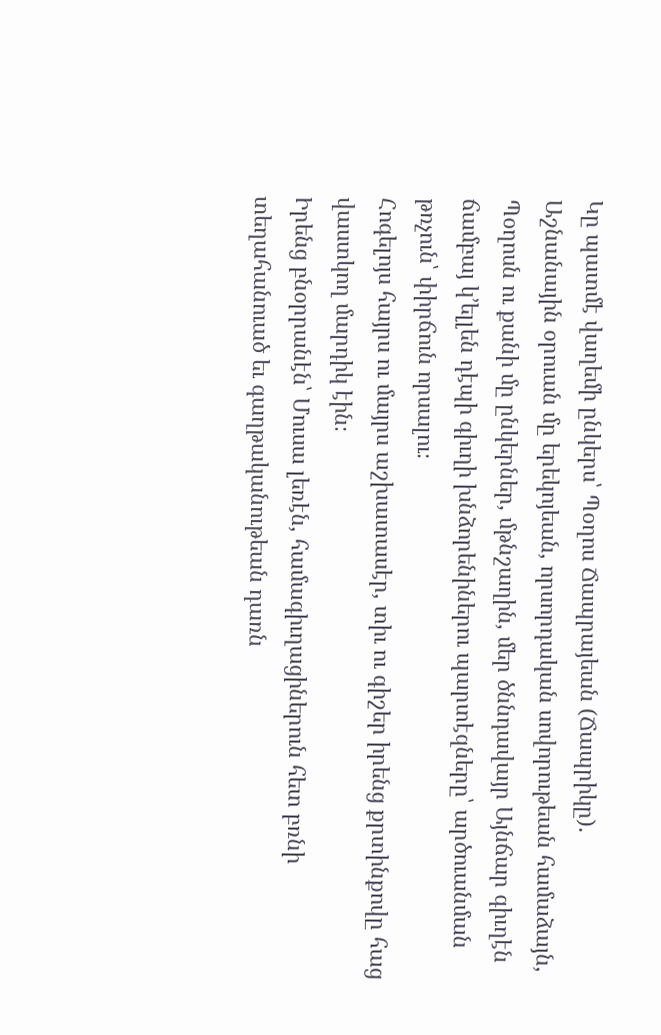Կը պատմէ վաղեմի ընկերս՝ Պօղոս Ճապրայեան (Ճապրիկը).
Աշնանային օրուան մը երեկոյեան, որսորդական սովորութեան համաձայն, Պօղոսն ու քանի մը ընկերներ, մթնշաղին, մեր ծննդավայր Այնճար գիւղէն ճամբայ կ’ելլեն դէպի գիւղի խնձորենիներու պարտէզները՝ արծուանման թռչուն՝ փիրճուն որսալու։
Հոգելոյս հայրս ու մայրս աշխատասէր, տիւ ու գիշեր իրենց քրտինքովը հաց վաստկող մարդիկ էին։
Իրենց բնօրրանէն՝ Մուսա լեռէն, համագիւղացիներուն հետ բռնի տեղահանուած եւ գաղթականութեան դառն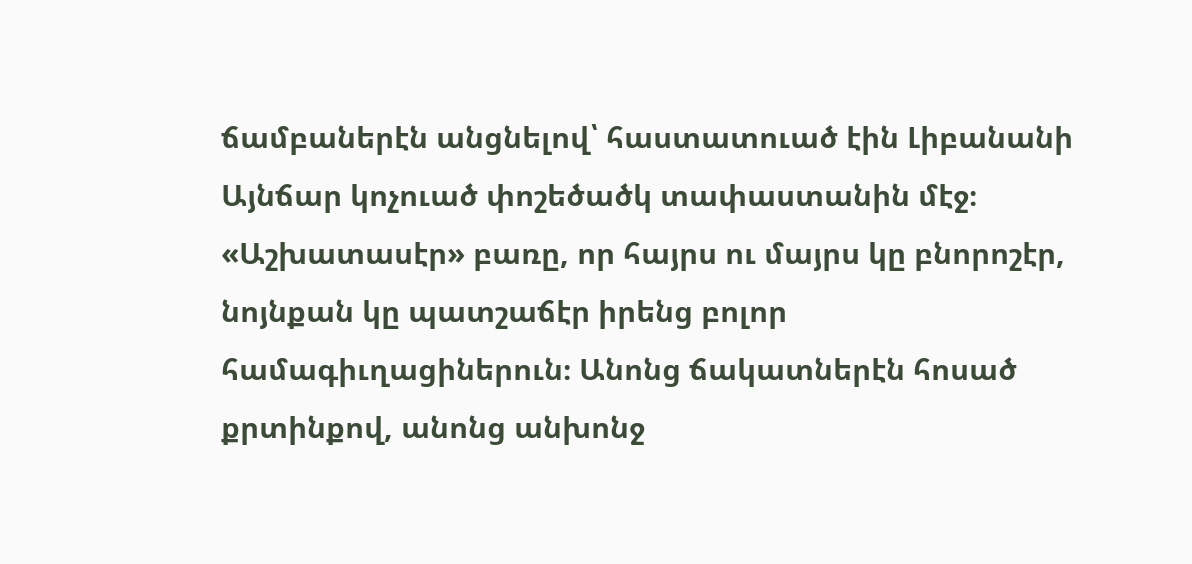ճամբաներէն անցնելով՝ հաստատուած էին Լիբանանի Այնճար կոչուած փոշեծածկ տափաստանին մէջ։
«Աշխատասէր» բառը, որ հայրս ու մայրս կը բնորոշէր, նոյնքան կը պատշաճէր իրենց բոլոր համագիւղացիներուն։ Անոնց ճակատներէն հոսած քրտինքով, անոնց անխոնջ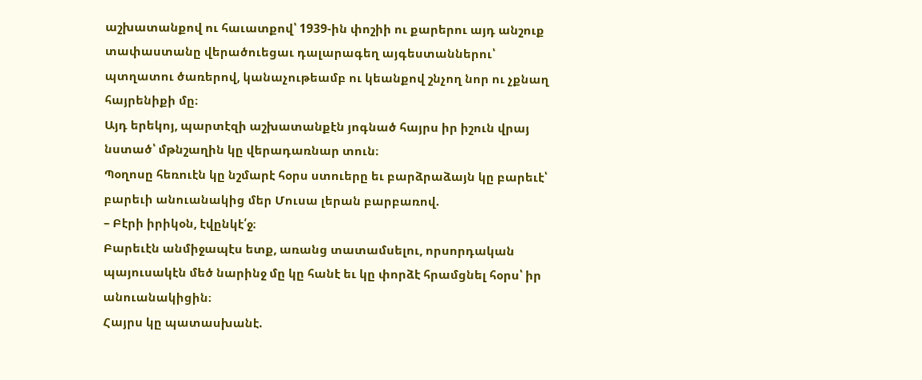աշխատանքով ու հաւատքով՝ 1939-ին փոշիի ու քարերու այդ անշուք տափաստանը վերածուեցաւ դալարագեղ այգեստաններու՝ պտղատու ծառերով, կանաչութեամբ ու կեանքով շնչող նոր ու չքնաղ հայրենիքի մը։
Այդ երեկոյ, պարտէզի աշխատանքէն յոգնած հայրս իր իշուն վրայ նստած՝ մթնշաղին կը վերադառնար տուն։
Պօղոսը հեռուէն կը նշմարէ հօրս ստուերը եւ բարձրաձայն կը բարեւէ՝ բարեւի անուանակից մեր Մուսա լերան բարբառով.
– Բէրի իրիկօն, էվընկէ՛ջ։
Բարեւէն անմիջապէս ետք, առանց տատամսելու, որսորդական պայուսակէն մեծ նարինջ մը կը հանէ եւ կը փորձէ հրամցնել հօրս՝ իր անուանակիցին։
Հայրս կը պատասխանէ.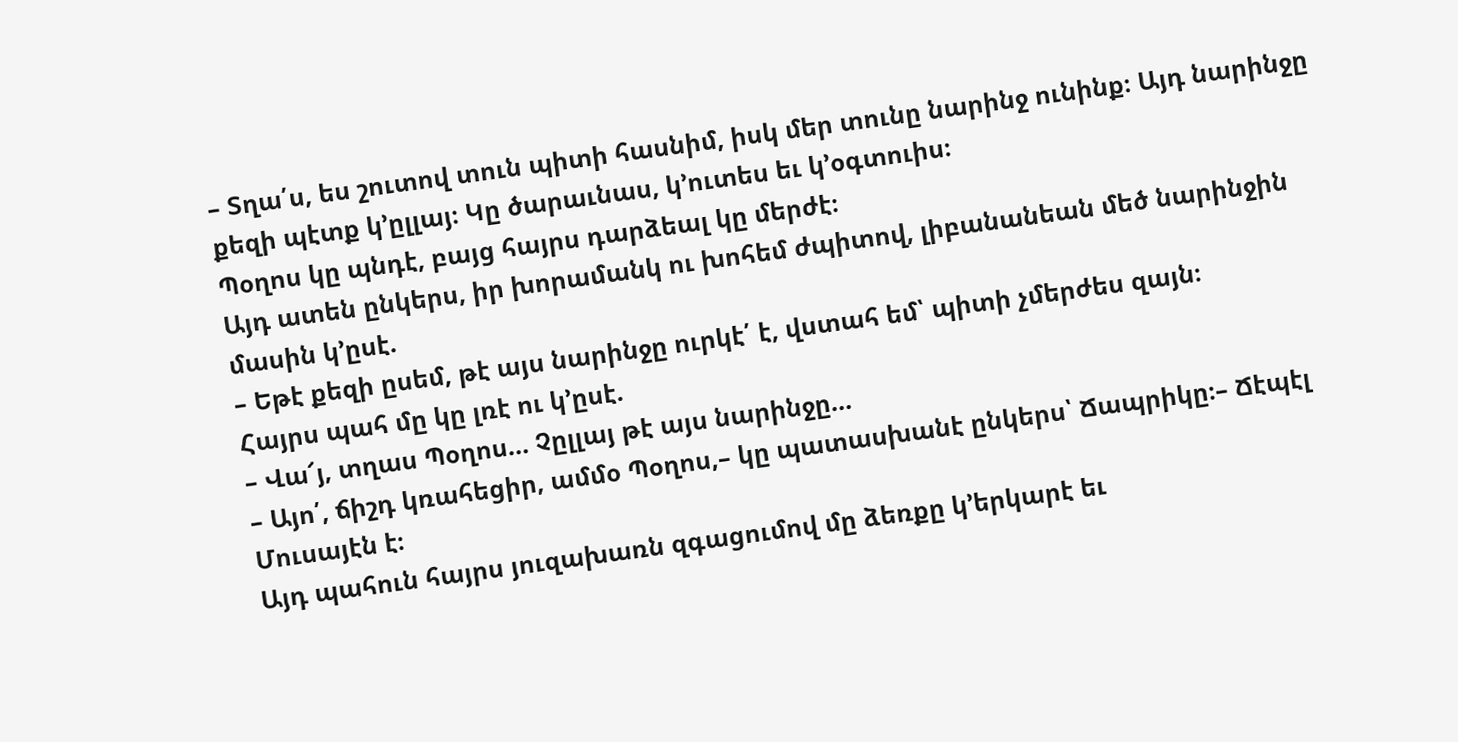– Տղա՛ս, ես շուտով տուն պիտի հասնիմ, իսկ մեր տունը նարինջ ունինք։ Այդ նարինջը քեզի պէտք կ’ըլլայ։ Կը ծարաւնաս, կ’ուտես եւ կ’օգտուիս։
Պօղոս կը պնդէ, բայց հայրս դարձեալ կը մերժէ։
Այդ ատեն ընկերս, իր խորամանկ ու խոհեմ ժպիտով, լիբանանեան մեծ նարինջին մասին կ’ըսէ.
– Եթէ քեզի ըսեմ, թէ այս նարինջը ուրկէ՛ է, վստահ եմ՝ պիտի չմերժես զայն։
Հայրս պահ մը կը լռէ ու կ’ըսէ.
– Վա՜յ, տղաս Պօղոս… Չըլլայ թէ այս նարինջը…
– Այո՛, ճիշդ կռահեցիր, ամմօ Պօղոս,– կը պատասխանէ ընկերս՝ Ճապրիկը։– Ճէպէլ Մուսայէն է։
Այդ պահուն հայրս յուզախառն զգացումով մը ձեռքը կ’երկարէ եւ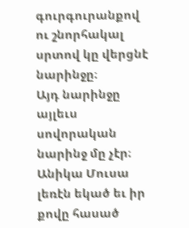գուրգուրանքով ու շնորհակալ սրտով կը վերցնէ նարինջը։
Այդ նարինջը այլեւս սովորական նարինջ մը չէր։
Անիկա Մուսա լեռէն եկած եւ իր քովը հասած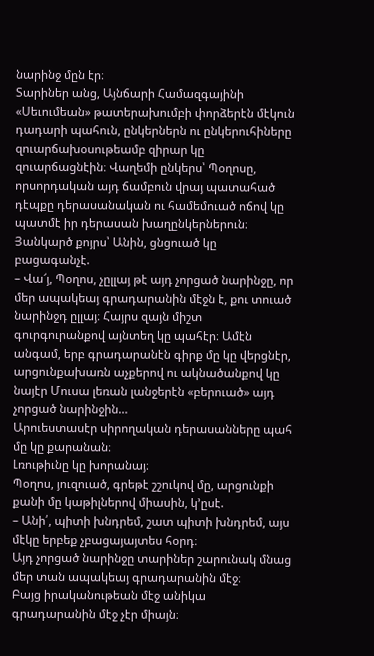նարինջ մըն էր։
Տարիներ անց, Այնճարի Համազգայինի «Սեւումեան» թատերախումբի փորձերէն մէկուն դադարի պահուն, ընկերներն ու ընկերուհիները զուարճախօսութեամբ զիրար կը զուարճացնէին։ Վաղեմի ընկերս՝ Պօղոսը, որսորդական այդ ճամբուն վրայ պատահած դէպքը դերասանական ու համեմուած ոճով կը պատմէ իր դերասան խաղընկերներուն։
Յանկարծ քոյրս՝ Անին, ցնցուած կը բացագանչէ.
– Վա՜յ, Պօղոս, չըլլայ թէ այդ չորցած նարինջը, որ մեր ապակեայ գրադարանին մէջն է, քու տուած նարինջդ ըլլայ։ Հայրս զայն միշտ գուրգուրանքով այնտեղ կը պահէր։ Ամէն անգամ, երբ գրադարանէն գիրք մը կը վերցնէր, արցունքախառն աչքերով ու ակնածանքով կը նայէր Մուսա լեռան լանջերէն «բերուած» այդ չորցած նարինջին…
Արուեստասէր սիրողական դերասանները պահ մը կը քարանան։
Լռութիւնը կը խորանայ։
Պօղոս, յուզուած, գրեթէ շշուկով մը, արցունքի քանի մը կաթիլներով միասին, կ’ըսէ.
– Անի՛, պիտի խնդրեմ, շատ պիտի խնդրեմ, այս մէկը երբեք չբացայայտես հօրդ։
Այդ չորցած նարինջը տարիներ շարունակ մնաց մեր տան ապակեայ գրադարանին մէջ։
Բայց իրականութեան մէջ անիկա գրադարանին մէջ չէր միայն։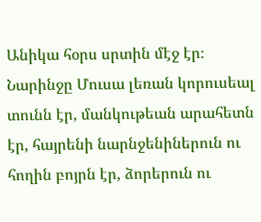Անիկա հօրս սրտին մէջ էր։
Նարինջը Մուսա լեռան կորուսեալ տունն էր, մանկութեան արահետն էր, հայրենի նարնջենիներուն ու հողին բոյրն էր, ձորերուն ու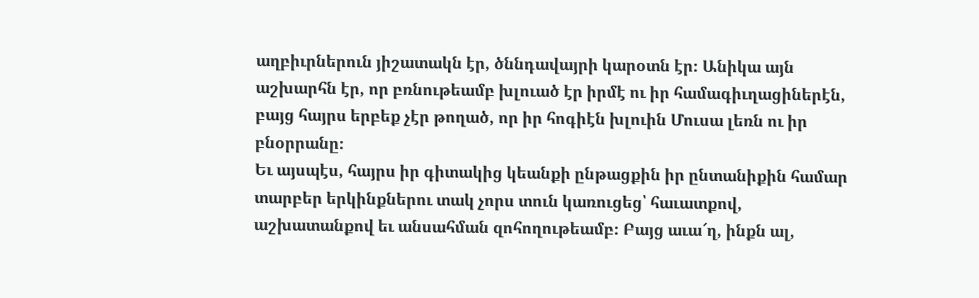աղբիւրներուն յիշատակն էր, ծննդավայրի կարօտն էր։ Անիկա այն աշխարհն էր, որ բռնութեամբ խլուած էր իրմէ ու իր համագիւղացիներէն, բայց հայրս երբեք չէր թողած, որ իր հոգիէն խլուին Մուսա լեռն ու իր բնօրրանը։
Եւ այսպէս, հայրս իր գիտակից կեանքի ընթացքին իր ընտանիքին համար տարբեր երկինքներու տակ չորս տուն կառուցեց՝ հաւատքով, աշխատանքով եւ անսահման զոհողութեամբ։ Բայց աւա՜ղ, ինքն ալ,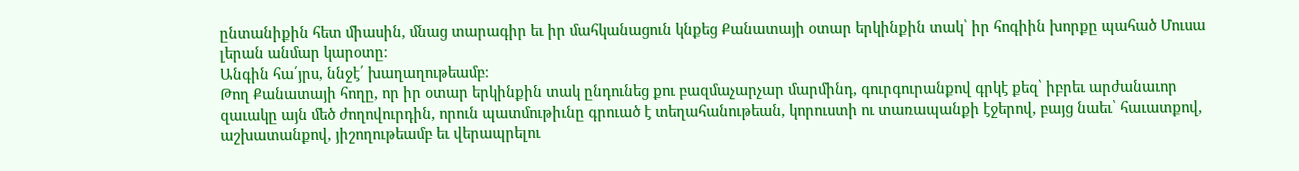ընտանիքին հետ միասին, մնաց տարագիր եւ իր մահկանացուն կնքեց Քանատայի օտար երկինքին տակ՝ իր հոգիին խորքը պահած Մուսա լերան անմար կարօտը։
Անգին հա՛յրս, ննջէ՛ խաղաղութեամբ։
Թող Քանատայի հողը, որ իր օտար երկինքին տակ ընդունեց քու բազմաչարչար մարմինդ, գուրգուրանքով գրկէ քեզ՝ իբրեւ արժանաւոր զաւակը այն մեծ ժողովուրդին, որուն պատմութիւնը գրուած է տեղահանութեան, կորուստի ու տառապանքի էջերով, բայց նաեւ՝ հաւատքով, աշխատանքով, յիշողութեամբ եւ վերապրելու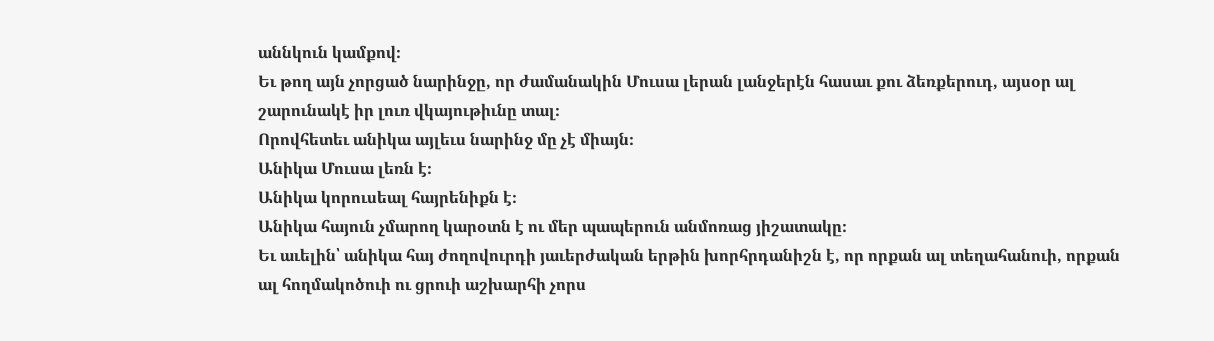աննկուն կամքով։
Եւ թող այն չորցած նարինջը, որ ժամանակին Մուսա լերան լանջերէն հասաւ քու ձեռքերուդ, այսօր ալ շարունակէ իր լուռ վկայութիւնը տալ։
Որովհետեւ անիկա այլեւս նարինջ մը չէ միայն։
Անիկա Մուսա լեռն է։
Անիկա կորուսեալ հայրենիքն է։
Անիկա հայուն չմարող կարօտն է ու մեր պապերուն անմոռաց յիշատակը։
Եւ աւելին՝ անիկա հայ ժողովուրդի յաւերժական երթին խորհրդանիշն է, որ որքան ալ տեղահանուի, որքան ալ հողմակոծուի ու ցրուի աշխարհի չորս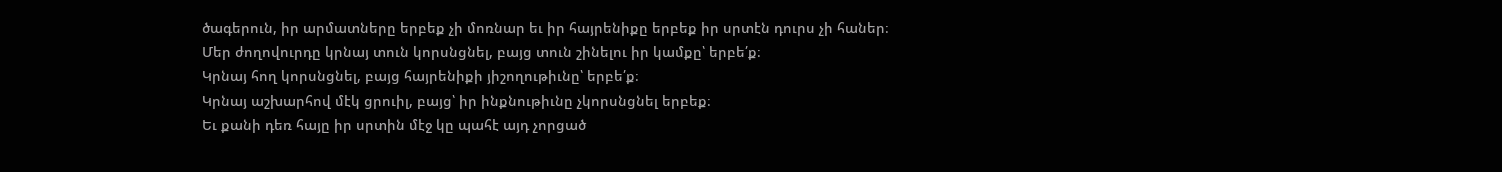ծագերուն, իր արմատները երբեք չի մոռնար եւ իր հայրենիքը երբեք իր սրտէն դուրս չի հաներ։
Մեր ժողովուրդը կրնայ տուն կորսնցնել, բայց տուն շինելու իր կամքը՝ երբե՛ք։
Կրնայ հող կորսնցնել, բայց հայրենիքի յիշողութիւնը՝ երբե՛ք։
Կրնայ աշխարհով մէկ ցրուիլ, բայց՝ իր ինքնութիւնը չկորսնցնել երբեք։
Եւ քանի դեռ հայը իր սրտին մէջ կը պահէ այդ չորցած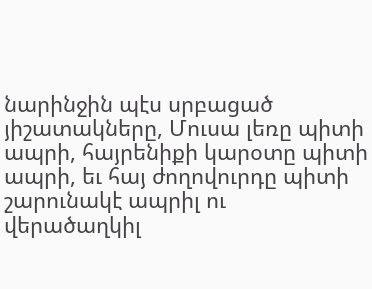նարինջին պէս սրբացած յիշատակները, Մուսա լեռը պիտի ապրի, հայրենիքի կարօտը պիտի ապրի, եւ հայ ժողովուրդը պիտի շարունակէ ապրիլ ու վերածաղկիլ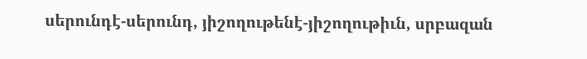սերունդէ-սերունդ, յիշողութենէ-յիշողութիւն, սրբազան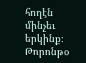հողէն մինչեւ երկինք։
Թորոնթօ